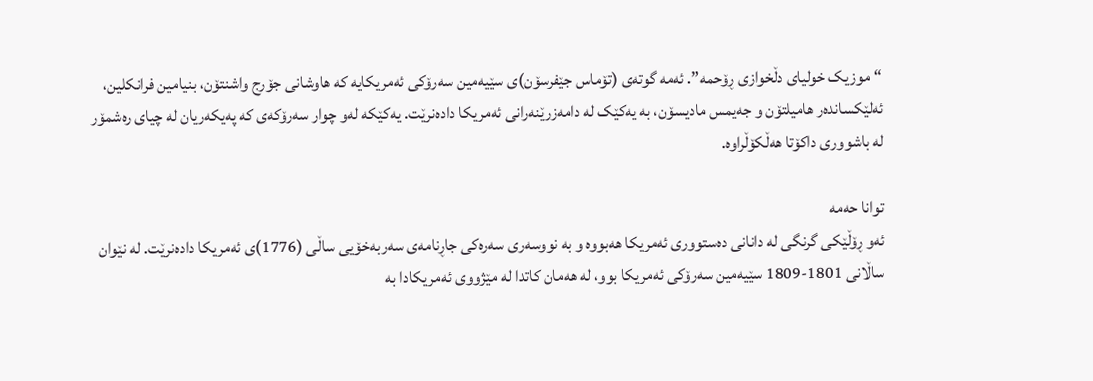“موزیک خولیای دڵخوازی ڕۆحمە”. ئەمە گوتەی (تۆماس جێفرسۆن)ی سێیەمین سەرۆکی ئەمریکایە کە هاوشانی جۆرج واشنتۆن، بنیامین فرانکلین، ئەلێکساندەر هامیلتۆن و جەیمس مادیسۆن، بە یەکێک لە دامەزرێنەرانی ئەمریکا دادەنرێت. یەکێکە لەو چوار سەرۆکەی کە پەیکەریان لە چیای رەشمۆر لە باشووری داکۆتا هەڵکۆڵراوە.

توانا حەمە
ئەو ڕۆڵێکی گرنگی لە دانانی دەستووری ئەمریکا هەبووە و بە نووسەری سەرەکی جاڕنامەی سەربەخۆیی ساڵی (1776)ی ئەمریکا دادەنرێت. لە نێوان ساڵانی 1801-1809 سێیەمین سەرۆکی ئەمریکا بوو، لە هەمان کاتدا لە مێژووی ئەمریکادا بە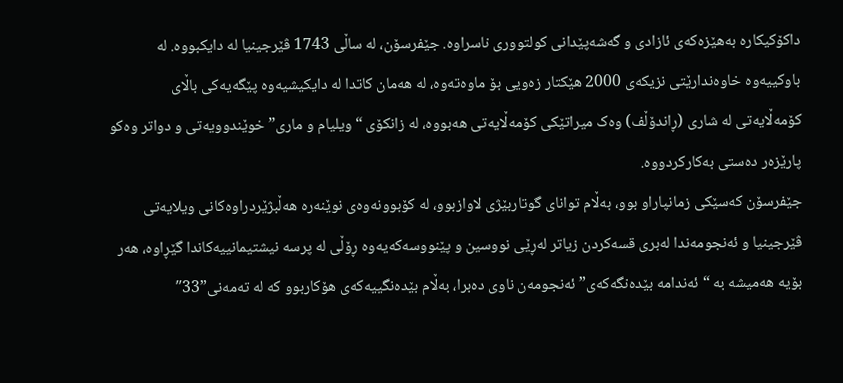داکۆکیکارە بەهێزەکەی ئازادی و گەشەپێدانی کولتووری ناسراوە. جێفرسۆن، لە ساڵی 1743 ڤێرجینیا لە دایکبووە. لە باوکییەوە خاوەندارێتی نزیکەی 2000 هێکتار زەویی بۆ ماوەتەوە، لە هەمان کاتدا لە دایکیشیەوە پێگەیەکی باڵای کۆمەڵایەتی لە شاری (ڕاندۆڵف) وەک میراتێکی کۆمەڵایەتی هەبووە، لە زانکۆی “ویلیام و ماری” خوێندوویەتی و دواتر وەکو پارێزەر دەستی بەکارکردووە.
جێفرسۆن کەسێکی زمانپاراو بوو، بەڵام توانای گوتاربێژی لاوازبوو، لە کۆبوونەوەی نوێنەرە هەڵبژێردراوەکانی ویلایەتی ڤێرجینیا و ئەنجومەندا لەبری قسەکردن زیاتر لەڕێی نووسین و پێنووسەکەیەوە ڕۆڵی لە پرسە نیشتیمانییەکاندا گێڕاوە، هەر بۆیە هەمیشە بە “ئەندامە بێدەنگەکەی” ئەنجومەن ناوی دەبرا، بەڵام بێدەنگییەکەی هۆکاربوو کە لە تەمەنی”33″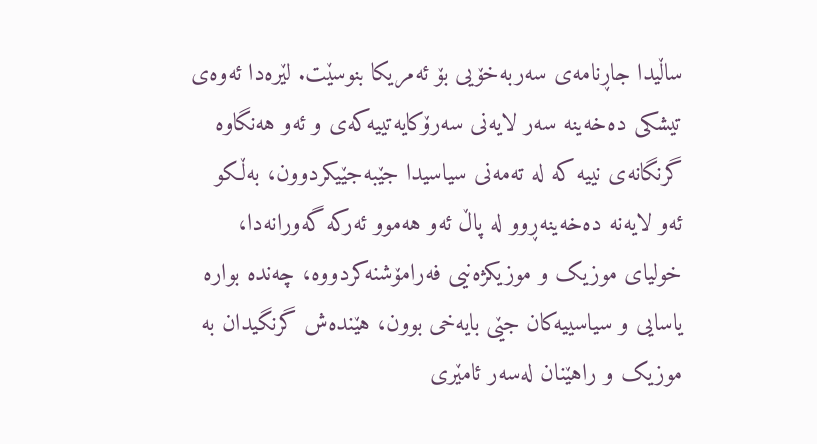ساڵیدا جاڕنامەی سەربەخۆیی بۆ ئەمریکا بنوسێت. لێرەدا ئەوەی تیشکی دەخەینە سەر لایەنی سەرۆکایەتییەکەی و ئەو هەنگاوە گرنگانەی نییە کە لە تەمەنی سیاسیدا جێبەجێیکردوون، بەڵکو ئەو لایەنە دەخەینەڕوو لە پاڵ ئەو هەموو ئەرکە گەورانەدا، خولیای موزیک و موزیکژەنیی فەرامۆشنەکردووە، چەندە بوارە یاسایی و سیاسییەکان جێی بایەخی بوون، هێندەش گرنگیدان بە موزیک و راهێنان لەسەر ئامێری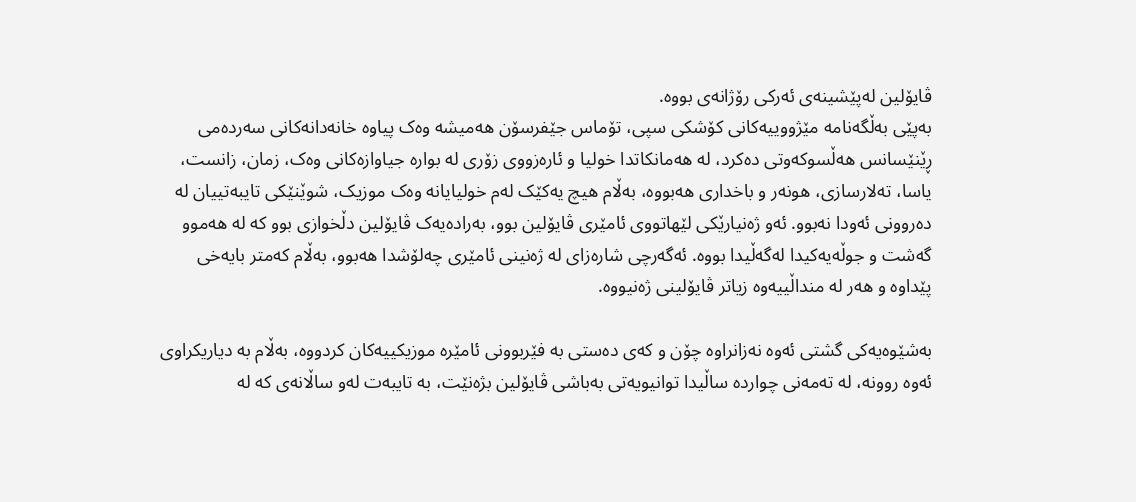ڤایۆلین لەپێشینەی ئەرکی رۆژانەی بووە.
بەپێی بەڵگەنامە مێژووییەکانی کۆشکی سپی، تۆماس جێفرسۆن هەمیشە وەک پیاوە خانەدانەکانی سەردەمی ڕێنێسانس هەڵسوکەوتی دەکرد، لە هەمانکاتدا خولیا و ئارەزووی زۆری لە بوارە جیاوازەکانی وەک، زمان، زانست، یاسا، تەلارسازی، هونەر و باخداری هەبووە، بەڵام هیچ یەکێک لەم خولیایانە وەک موزیک، شوێنێکی تایبەتییان لە دەروونی ئەودا نەبوو. ئەو ژەنیارێکی لێهاتووی ئامێری ڤایۆلین بوو، بەرادەیەک ڤایۆلین دڵخوازی بوو کە لە هەموو گەشت و جوڵەیەکیدا لەگەڵیدا بووە. ئەگەرچی شارەزای لە ژەنینی ئامێری چەلۆشدا هەبوو، بەڵام کەمتر بایەخی پێداوە و هەر لە منداڵییەوە زیاتر ڤایۆلینی ژەنیووە.

بەشێوەیەکی گشتی ئەوە نەزانراوە چۆن و کەی دەستی بە فێربوونی ئامێرە موزیکییەکان کردووە، بەڵام بە دیاریکراوی ئەوە روونە، لە تەمەنی چواردە ساڵیدا توانیویەتی بەباشی ڤایۆلین بژەنێت، بە تایبەت لەو ساڵانەی کە لە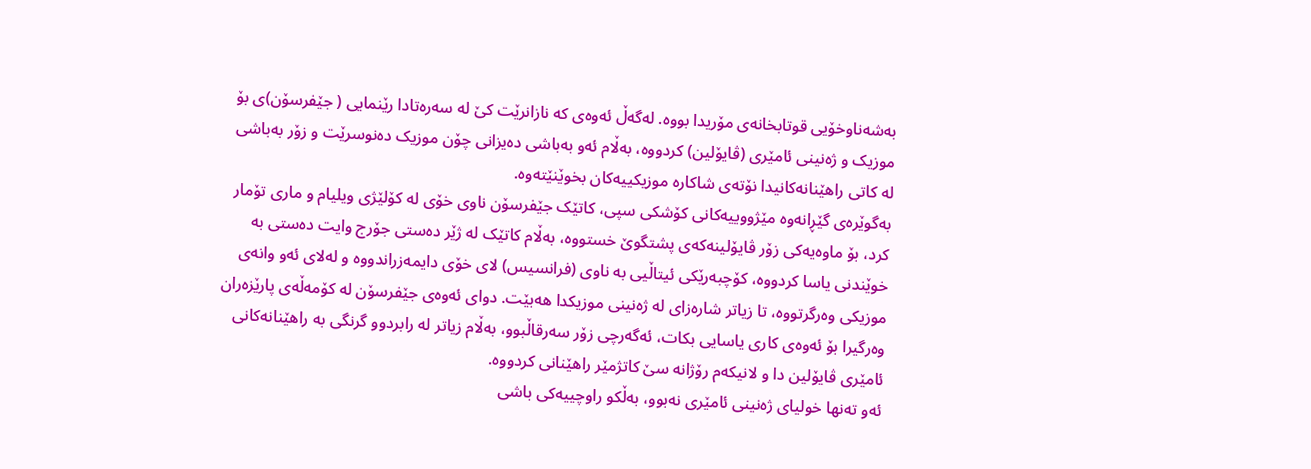بەشەناوخۆیی قوتابخانەی مۆریدا بووە. لەگەڵ ئەوەی کە نازانرێت کێ لە سەرەتادا رێنمایی ( جێفرسۆن)ی بۆ موزیک و ژەنینی ئامێری (ڤایۆلین) کردووە، بەڵام ئەو بەباشی دەیزانی چۆن موزیک دەنوسرێت و زۆر بەباشی لە کاتی راهێنانەکانیدا نۆتەی شاکارە موزیکییەکان بخوێنێتەوە.
بەگوێرەی گێڕانەوە مێژووییەکانی کۆشکی سپی، کاتێک جێفرسۆن ناوی خۆی لە کۆلێژی ویلیام و ماری تۆمار کرد، بۆ ماوەیەکی زۆر ڤایۆلینەکەی پشتگوێ خستووە، بەڵام کاتێک لە ژێر دەستی جۆرج وایت دەستی بە خوێندنی یاسا کردووە، کۆچبەرێکی ئیتاڵیی بە ناوی (فرانسیس) لای خۆی دایمەزراندووە و لەلای ئەو وانەی موزیکی وەرگرتووە، تا زیاتر شارەزای لە ژەنینی موزیکدا هەبێت. دوای ئەوەی جێفرسۆن لە کۆمەڵەی پارێزەران وەرگیرا بۆ ئەوەی کاری یاسایی بکات، ئەگەرچی زۆر سەرقاڵبوو، بەڵام زیاتر لە رابردوو گرنگی بە راهێنانەکانی ئامێری ڤایۆلین دا و لانیکەم رۆژانە سێ کاتژمێر راهێنانی کردووە.
ئەو تەنها خولیای ژەنینی ئامێری نەبوو، بەڵکو راوچییەکی باشی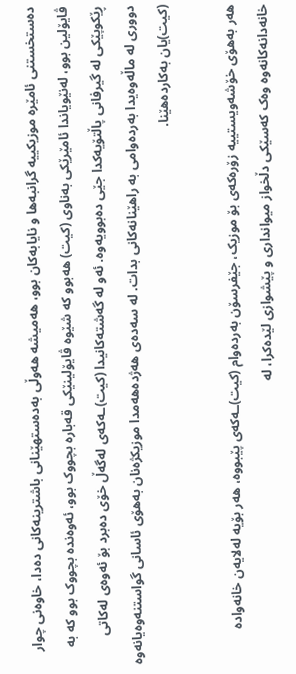دەستخستنی ئامێرە موزیکییە گرانبەها و نایابەکان بوو، هەمیشە هەوڵی بەدەستهێنانی باشترینەکانی دەدا، خاوەنی چوار ڤایۆلین بوو، لەنێویاندا ئامێرێکی بەناوی (کیت) هەبوو کە شێوە ڤایۆلینێکی قەبارە بچووک بوو، ئەوەندە بچووک بوو کە بە ڕێکوپێکی لە گیرفانی پاڵتۆیەکدا جێی دەبوویەوە. ئەو لە گەشتەکانیدا (کیت)ـەکەی لەگەڵ خۆی دەبرد بۆ ئەوەی لەکاتی دووری لە ماڵەوەیدا بەردەوامی بە راهێنانەکانی بدات. لە سەدەی هەژدەهەمدا موزیکژەنان بەهۆی ئاسانی گواستنەوەیانەوە (کیت)یان بەکاردەهێنا.

هەر بەهۆی خۆشەویستییە زۆرەکەی بۆ موزیک، جێفرسۆن بەردەوام (کیت)ـەکەی پێبووە، هەر بۆیە لەلایەن خانەوادە خانەدانەکانەوە وەک کەسێکی دڵخواز میوانداری و پێشوازی لێدەکرا، لە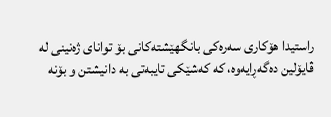راستیدا هۆکاری سەرەکی بانگهێشتەکانی بۆ توانای ژەنینی لە ڤایۆلین دەگەڕایەوە، کە کەشێکی تایبەتی بە دانیشتن و بۆنە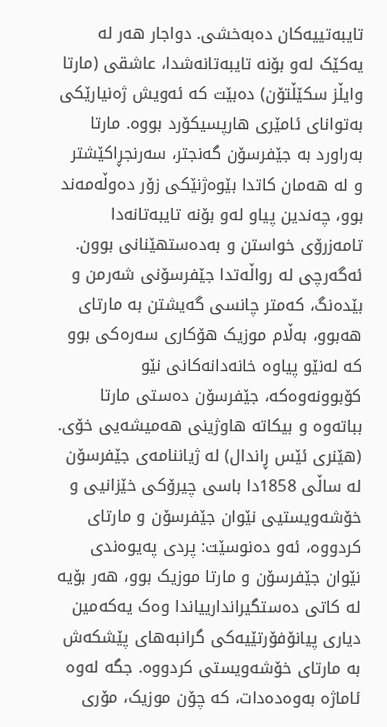تایبەتییەکان دەبەخشی. دواجار هەر لە یەکێک لەو بۆنە تایبەتانەشدا، عاشقی (مارتا وایڵز سکێڵتۆن) دەبێت کە ئەویش ژەنیارێکی بەتوانای ئامێری هارپسیکۆرد بووە. مارتا بەراورد بە جێفرسۆن گەنجتر، سەرنجڕاکێشتر و لە هەمان کاتدا بێوەژنێکی زۆر دەوڵەمەند بوو، چەندین پیاو لەو بۆنە تایبەتانەدا تامەزرۆی خواستن و بەدەستهێنانی بوون. ئەگەرچی لە رواڵەتدا جێفرسۆنی شەرمن و بێدەنگ، کەمتر چانسی گەیشتن بە مارتای هەبوو، بەڵام موزیک هۆکاری سەرەکی بوو کە لەنێو پیاوە خانەدانەکانی نێو کۆبوونەوەکە، جێفرسۆن دەستی مارتا بباتەوە و بیکاتە هاوژینی هەمیشەیی خۆی. (هێنری ئێس ڕاندال) لە ژیاننامەی جێفرسۆن لە ساڵی 1858دا باسی چیرۆکی خێزانیی و خۆشەویستیی نێوان جێفرسۆن و مارتای کردووە، ئەو دەنوسێت: پردی پەیوەندی نێوان جێفرسۆن و مارتا موزیک بوو، هەر بۆیە لە کاتی دەستگیراندارییاندا وەک یەکەمین دیاری پیانۆفۆرتێیەکی گرانبەهای پێشکەش بە مارتای خۆشەویستی کردووە. جگە لەوە ئاماژە بەوەدەدات، کە چۆن موزیک، مۆری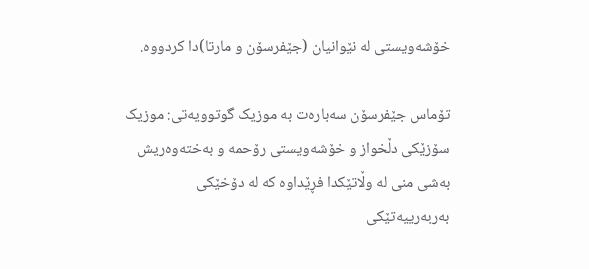خۆشەویستی لە نێوانیان (جێفرسۆن و مارتا)دا کردووە.

تۆماس جێفرسۆن سەبارەت بە موزیک گوتوویەتی: موزیک سۆزێکی دڵخواز و خۆشەویستی رۆحمە و بەختەوەریش بەشی منی لە وڵاتێکدا فڕێداوە کە لە دۆخێکی بەربەرییەتێکی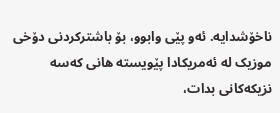ناخۆشدایە. ئەو پێی وابوو، بۆ باشترکردنی دۆخی موزیک لە ئەمریکادا پێویستە هانی کەسە نزیکەکانی بدات،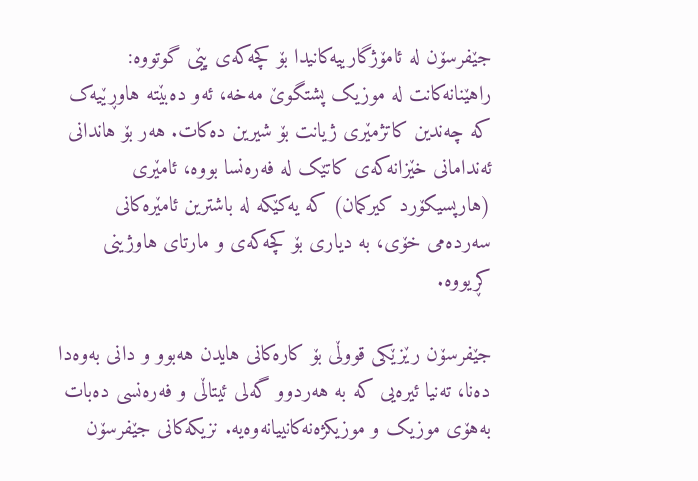جێفرسۆن لە ئامۆژگارییەکانیدا بۆ کچەکەی پێی گوتووە: راهێنانەکانت لە موزیک پشتگوێ مەخە، ئەو دەبێتە هاوڕێیەک کە چەندین کاتژمێری ژیانت بۆ شیرین دەکات. هەر بۆ هاندانی ئەندامانی خێزانەکەی کاتێک لە فەرەنسا بووە، ئامێری (هارپسیکۆرد کیرکمان) کە یەکێکە لە باشترین ئامێرەکانی سەردەمی خۆی، بە دیاری بۆ کچەکەی و مارتای هاوژینی کڕیووە.

جێفرسۆن رێزێکی قووڵی بۆ کارەکانی هایدن هەبوو و دانی بەوەدا دەنا، تەنیا ئیرەیی کە بە هەردوو گەلی ئیتاڵی و فەرەنسی دەبات بەهۆی موزیک و موزیکژەنەکانییانەوەیە. نزیکەکانی جێفرسۆن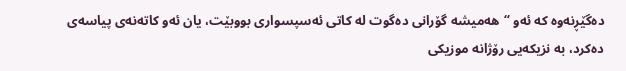دەگێڕنەوە کە ئەو “هەمیشە گۆرانی دەگوت لە کاتی ئەسپسواری بووبێت، یان ئەو کاتەنەی پیاسەی دەکرد، بە نزیکەیی رۆژانە موزیکی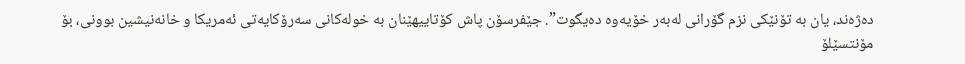دەژەند، یان بە تۆنێکی نزم گۆرانی لەبەر خۆیەوە دەیگوت”. جێفرسۆن پاش کۆتاییهێنان بە خولەکانی سەرۆکایەتی ئەمریکا و خانەنیشین بوونی، بۆ مۆنتسێلۆ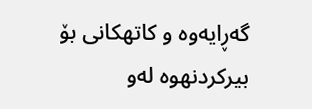گەڕایەوە و کاتهکانی بۆ بیرکردنهوه لەو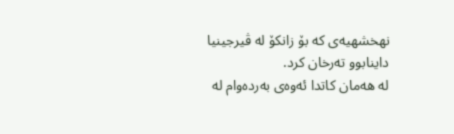نهخشهیەی کە بۆ زانکۆ لە ڤیرجینیا داینابوو تەرخان کرد.
لە هەمان کاتدا ئەوەی بەردەوام لە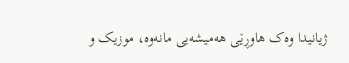ژیانیدا وەک هاوڕێی هەمیشەیی مانەوە، موزیک و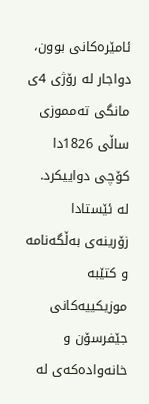ئامێرەکانی بوون، دواجار له رۆژی 4ی مانگی تەمموزی ساڵی 1826دا کۆچی دواییکرد. لە ئێستادا زۆرینەی بەڵگەنامە و کتێبە موزیکییەکانی جێفرسۆن و خانەوادەکەی لە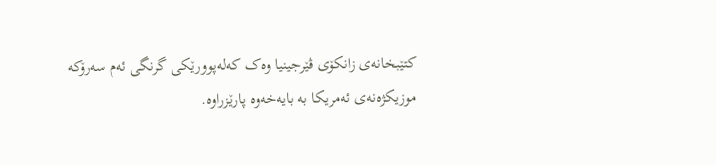کتێبخانەی زانکۆی ڤێرجینیا وەک کەلەپوورێکی گرنگی ئەم سەرۆکە موزیکژەنەی ئەمریکا بە بایەخەوە پارێزراوە.